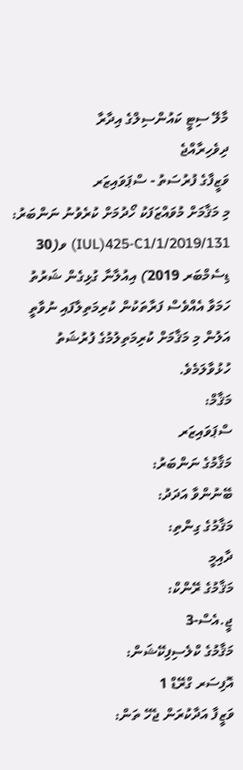މާލޭ ސިޓީ ކައުންސިލްގެ އިދާރާ
ދިވެހިރާއްޖެ
ވަޒީފާގެ ފުރުސަތު - ސްޕަވައިޒަރ
މި މަޤާމަށް މުވައްޒަފަކު ހޯދުމަށް ކުރެވުނު ނަންބަރު: IUL)425-C1/1/2019/131) ވ(30 ޑިސެމްބަރ 2019) އިއުލާނާ ގުޅިގެން ޝަރުތު ހަމަވާ އެއްވެސް ފަރާތަކުން ކުރިމަތިލާފައި ނުވާތީ އަލުން މި މަޤާމަށް ކުރިމަތިލުމުގެ ފުރުޝަތު ހުޅުވާލަމެވެ.
މަޤާމް:
ސްޕަވައިޒަރ
މަޤާމުގެ ނަންބަރު:
ބޭނުންވާ އަދަދު:
މަޤާމުގެ ގިންތި:
ދާއިމީ
މަޤާމުގެ ރޭންކް:
ޖީ.އެސް-3
މަޤާމުގެ ކްލެސިފިކޭޝަން:
އޮފިސަރ ގްރޭޑް 1
ވަޒީފާ އަދާކުރަން ޖެހޭ ތަން: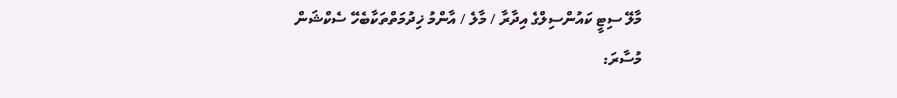މާލޭ ސިޓީ ކައުންސިލްގެ އިދާރާ / މާލެ / އާންމު ޚިދުމަތްތަކާބެހޭ ސެކްޝަން
މުސާރަ: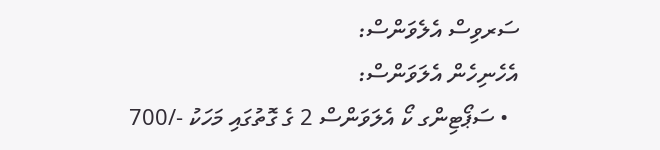ސަރވިސް އެލެވަންސް:
އެހެނިހެން އެލަވަންސް:
  • ސަޕޯޓިންގ ކޯ އެލަވަންސް 2 ގެ ގޮތުގައި މަހަކު -/700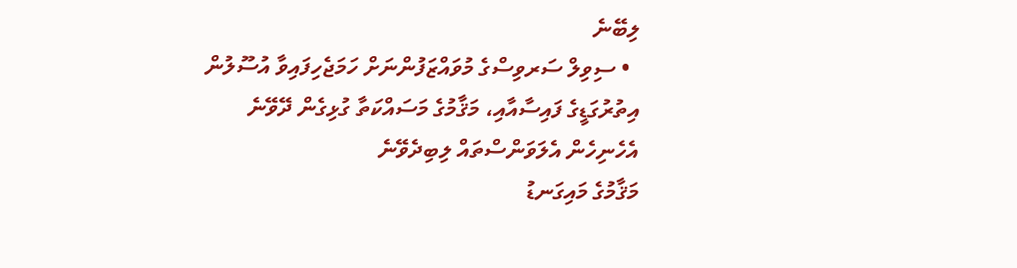ލިބޭނެ
  • ސިވިލް ސަރވިސްގެ މުވައްޒަފުންނަށް ހަމަޖެހިފައިވާ އުސޫލުން އިތުރުގަޑީގެ ފައިސާއާއި، މަޤާމުގެ މަސައްކަތާ ގުޅިގެން ދޭވޭނެ އެހެނިހެން އެލަވަންސްތައް ލިބިދެވޭނެ
މަޤާމުގެ މައިގަނޑު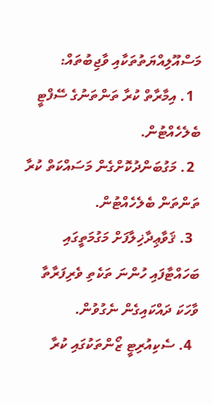މަސްއޫލިއްޔަތުތަކާއި ވާޖިބުތައް:
  1. އިމާރާތް ކުރާ ތަންތަނުގެ ސޭފްޓީ ބެލެހެއްޓުން.
  2. މަގުބަންދުކޮށްގެން މަސައްކަތް ކުރާ ތަންތަން ބެލެހެއްޓުން.
  3. ޤަވާޢިދާޚިލާފަށް މަގުމަތީގައި ބަހައްޓާފައި ހުންނަ ތަކެތި ވެރިފަރާތާ ވާހަކަ ދައްކައިގެން ނެގުވުން.
  4. ސެކިއުރިޓީ ޒޯންތަކުގައި ކުރާ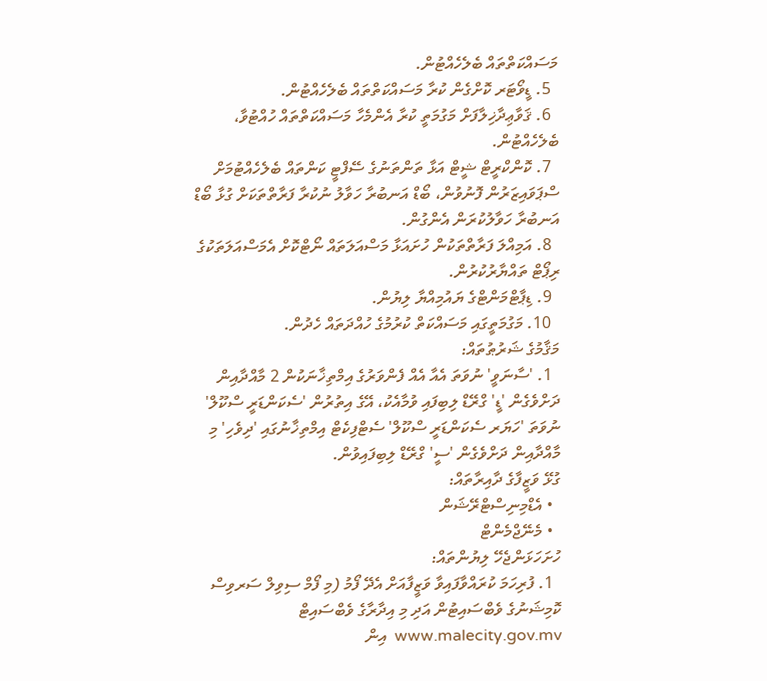މަސައްކަތްތައް ބެލެހެއްޓުން.
  5. ޑީވޯޓަރ ކޮށްގެން ކުރާ މަސައްކަތްތައް ބެލެހެއްޓުން.
  6. ޤަވާޢިދާޚިލާފަށް މަގުމަތީ ކުރާ އެންމެހާ މަސައްކަތްތައް ހުއްޓުވާ، ބެލެހެއްޓުން.
  7. ކޮންކްރީޓް ޝީޓް އަޅާ ތަންތަނުގެ ސޭފްޓީ ކަންތައް ބެލެހެއްޓުމަށް ސްޕަވައިޒަރުން ފޮނުވުން، ބޯޑް އަނބުރާ ހަވާލު ނުކުރާ ފަރާތްތަކަށް ގުޅާ ބޯޑް އަނބުރާ ހަވާލުކުރަން އެންގުން.
  8. އަމިއްލަ ފަރާތްތަކުން ހުށައަޅާ މަސްއަލަތައް ނޯޓްކޮށް އެމަސްއަލަތަކުގެ ރިޕޯޓް ތައްޔާރުކުރުން.
  9. ޑިޕާޓްމަންޓްގެ ޔައުމިއްޔާ ލިޔުން.
  10. މަގުމަތީގައި މަސައްކަތް ކުރުމުގެ ހުއްދަތައް ހެދުން.
މަޤާމުގެ ޝަރުޠުތައް:
  1. 'ސާނަވީ' ނުވަތަ އެއާ އެއް ފެންވަރުގެ އިމްތިޚާނަކުން 2 މާއްދާއިން ދަށްވެގެން 'ޑީ' ގްރޭޑް ލިބިފައި ވުމާއެކު، އޭގެ އިތުރުން 'ސެކަންޑަރީ ސްކޫލް' ނުވަތަ 'ހަޔަރ ސެކަންޑަރީ ސްކޫލް' ސެޓްފިކެޓް އިމްތިޚާނުގައި 'ދިވެހި' މި މާއްދާއިން ދަށްވެގެން 'ސީ' ގްރޭޑް ލިބިފައިވުން.
ގުޅޭ ވަޒީފާގެ ދާއިރާތައް:
  • އެޑްމިނިސްޓްރޭޝަން
  • މެނޭޖްމެންޓް
ހުށަހަޅަންޖެހޭ ލިޔުންތައް:
  1. ފުރިހަމަ ކުރައްވާފައިވާ ވަޒީފާއަށް އެދޭ ފޯމު (މި ފޯމް ސިވިލް ސަރވިސް ކޮމިޝަނުގެ ވެބްސައިޓުން އަދި މި އިދާރާގެ ވެބްސައިޓް www.malecity.gov.mv  އިން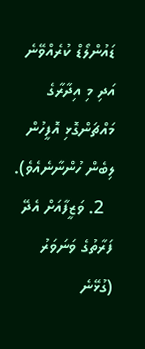ޑައުންލޯޑް ކުރެއްވޭނެ އަދި މި އިދާރާގެ މައްޗަންގޮޅި އޮފީހުން ލިބެން ހުންނާނެއެވެ).
  2. ވަޒީފާއަށް އެދޭ ފަރާތުގެ ވަނަވަރު (ގުޅޭނެ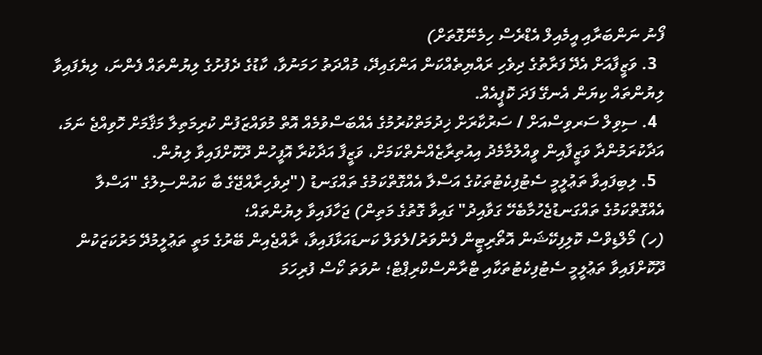ފޯނު ނަންބަރާއި އީމެއިލް އެޑްރެސް ހިމެނޭގޮތަށް)
  3. ވަޒީފާއަށް އެދޭ ފަރާތުގެ ދިވެހި ރައްޔިތެއްކަން އަންގައިދޭ، މުއްދަތު ހަމަނުވާ، ކާޑުގެ ދެފުށުގެ ލިޔުންތައް ފެންނަ، ލިޔެފައިވާ ލިޔުންތައް ކިޔަން އެނގޭ ފަދަ ކޮޕީއެއް.
  4. ސިވިލް ސަރވިސްއަށް / ސަރުކާރަށް ޚިދުމަތްކުރުމުގެ އެއްބަސްވުމެއް އޮތް މުވައްޒަފުން ކުރިމަތިލާ މަޤާމަށް ހޮވިއްޖެ ނަމަ، އަދާކުރަމުންދާ ވަޒީފާއިން ވީއްލުމާމެދު އިއުތިރާޒެއްނެތްކަމަށް، ވަޒީފާ އަދާކުރާ އޮފީހުން ދޫކޮށްފައިވާ ލިޔުން.
  5. ލިބިފައިވާ ތަޢުލީމީ ސެޓުފިކެޓުތަކުގެ އަސްލާ އެއްގޮތްކަމުގެ ތައްގަނޑު ("ދިވެހިރާއްޖޭގެ ބާ ކައުންސިލުގެ "އަސްލާ އެއްގޮތްކަމުގެ ތައްގަނޑުޖެހުމާބެހޭ ގަވާއިދު" ގައިވާ ގޮތުގެ މަތިން) ޖަހާފައިވާ ލިޔުންތައް؛
(ހ) މޯލްޑިވްސް ކޮލިފިކޭޝަން އޮތޯރިޓީން ފެންވަރު/ލެވަލް ކަނޑައަޅާފައިވާ، ރާއްޖެއިން ބޭރުގެ މަތީ ތަޢުލީމުދޭ މަރުކަޒަކުން ދޫކޮށްފައިވާ ތަޢުލީމީ ސެޓުފިކެޓުތަކާއި ޓްރާންސްކްރިޕްޓް؛ ނުވަތަ ކޯސް ފުރިހަމަ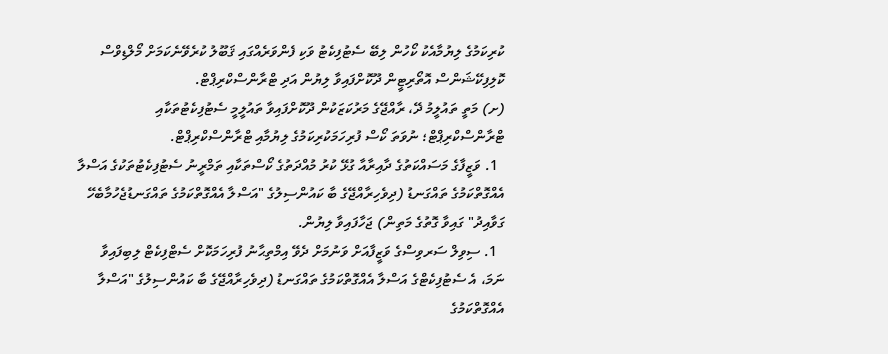ކުރިކަމުގެ ލިޔުމާއެކު ކޯހުން ލިބޭ ސެޓުފިކެޓު ވަކި ފެންވަރެއްގައި ޤަބޫލު ކުރެވޭނެކަމަށް މޯލްޑިވްސް ކޮލިފިކޭޝަންސް އޮތޯރިޓީން ދޫކޮށްފައިވާ ލިޔުން އަދި ޓްރާންސްކްރިޕްޓް.
(ށ) މަތީ ތައުލީމު ދޭ، ރާއްޖޭގެ މަރުކަޒަކުން ދޫކޮށްފައިވާ ތައުލީމީ ސެޓުފިކެޓުތަކާއި ޓްރާންސްކްރިޕްޓް؛ ނުވަތަ ކޯސް ފުރިހަމަކުރިކަމުގެ ލިޔުމާއި ޓްރާންސްކްރިޕްޓް.
  1. ވަޒީފާގެ މަސައްކަތުގެ ދާއިރާއާ ގުޅޭ ކުރު މުއްދަތުގެ ކޯސްތަކާއި ތަމްރީނު ސެޓުފިކެޓުތަކުގެ އަސްލާ އެއްގޮތްކަމުގެ ތައްގަނޑު (ދިވެހިރާއްޖޭގެ ބާ ކައުންސިލުގެ "އަސްލާ އެއްގޮތްކަމުގެ ތައްގަނޑުޖެހުމާބެހޭ ގަވާއިދު" ގައިވާ ގޮތުގެ މަތިން) ޖަހާފައިވާ ލިޔުން.
  1. ސިވިލް ސަރވިސްގެ ވަޒީފާއަށް ވަނުމަށް ދެވޭ އިމްތިޙާނު ފުރިހަމަކޮށް ސެޓްފިކެޓް ލިބިފައިވާ ނަމަ، އެ ސެޓުފިކެޓްގެ އަސްލާ އެއްގޮތްކަމުގެ ތައްގަނޑު (ދިވެހިރާއްޖޭގެ ބާ ކައުންސިލުގެ "އަސްލާ އެއްގޮތްކަމުގެ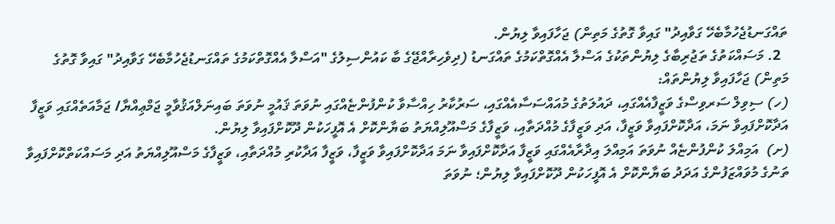ތައްގަނޑުޖެހުމާބެހޭ ގަވާއިދު" ގައިވާ ގޮތުގެ މަތިން) ޖަހާފައިވާ ލިޔުން.
  2. މަސައްކަތުގެ ތަޖުރިބާގެ ލިޔުންތަކުގެ އަސްލާ އެއްގޮތްކަމުގެ ތައްގަނޑު (ދިވެހިރާއްޖޭގެ ބާ ކައުންސިލުގެ "އަސްލާ އެއްގޮތްކަމުގެ ތައްގަނޑުޖެހުމާބެހޭ ގަވާއިދު" ގައިވާ ގޮތުގެ މަތިން) ޖަހާފައިވާ ލިޔުންތައް:
(ހ) ސިވިލް ސަރވިސްގެ ވަޒީފާއެއްގައި، ދައުލަތުގެ މުއައްސަސާއެއްގައި، ސަރުކާރު ހިއްސާވާ ކުންފުންޏެއްގައި ނުވަތަ ޤައުމީ ނުވަތަ ބައިނަލްއަޤުވާމީ ޖަމްޢިއްޔާ/ ޖަމާއަތެއްގައި ވަޒީފާ އަދާކޮށްފައިވާ ނަމަ، އަދާކޮށްފައިވާ ވަޒީފާ، އަދި ވަޒީފާގެ މުއްދަތާއި، ވަޒީފާގެ މަސްއޫލިއްޔަތު ބަޔާންކޮށް އެ އޮފީހަކުން ދޫކޮށްފައިވާ ލިޔުން.
(ށ)  އަމިއްލަ ކުންފުންޏެއް ނުވަތަ އަމިއްލަ އިދާރާއެއްގައި ވަޒީފާ އަދާކޮށްފައިވާ ނަމަ އަދާކޮށްފައިވާ ވަޒީފާ، ވަޒީފާ އަދާކުރި މުއްދަތާއި، ވަޒީފާގެ މަސްއޫލިއްޔަތު އަދި މަސައްކަތްކޮށްފައިވާ ތަނުގެ މުވައްޒަފުންގެ އަދަދު ބަޔާންކޮށް އެ އޮފީހަކުން ދޫކޮށްފައިވާ ލިޔުން؛ ނުވަތަ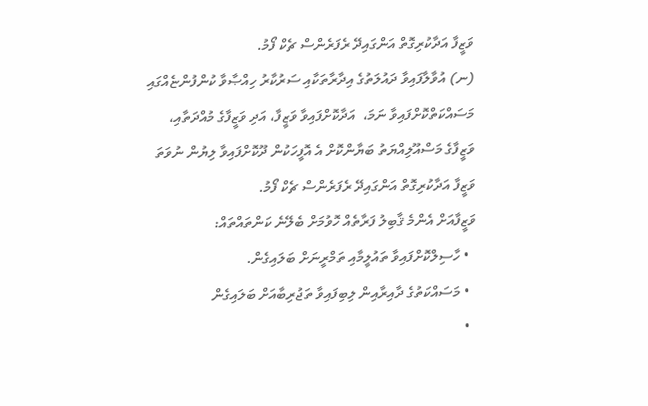ވަޒީފާ އަދާކުރިގޮތް އަންގައިދޭ ރެފަރެންސް ޗެކް ފޯމު.
(ނ) އުވާލާފައިވާ ދައުލަތުގެ އިދާރާތަކާއި ސަރުކާރު ހިއްޞާވާ ކުންފުންޏެއްގައި މަސައްކަތްކޮށްފައިވާ ނަމަ،  އަދާކޮށްފައިވާ ވަޒީފާ، އަދި ވަޒީފާގެ މުއްދަތާއި، ވަޒީފާގެ މަސްއޫލިއްޔަތު ބަޔާންކޮށް އެ އޮފީހަކުން ދޫކޮށްފައިވާ ލިޔުން ނުވަތަ ވަޒީފާ އަދާކުރިގޮތް އަންގައިދޭ ރެފަރެންސް ޗެކް ފޯމު.
ވަޒީފާއަށް އެންމެ ޤާބިލު ފަރާތެއް ހޮވުމަށް ބެލޭނެ ކަންތައްތައް:
  • ހާސިލްކޮށްފައިވާ ތައުލީމާއި ތަމްރީނަށް ބަލައިގެން.
  • މަސައްކަތުގެ ދާއިރާއިން ލިބިފައިވާ ތަޖުރިބާއަށް ބަލައިގެން
  •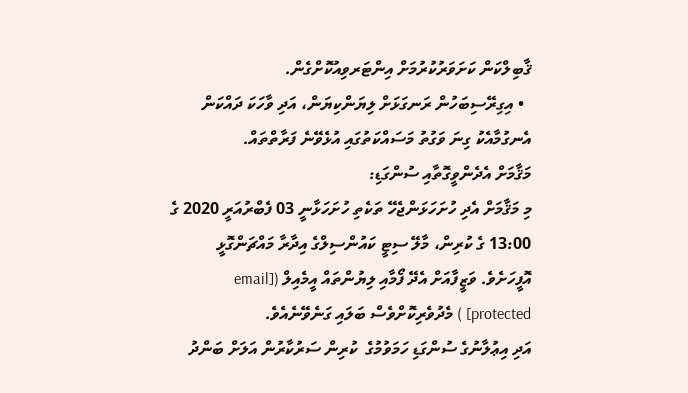ޤާބިލްކަން ކަށަވަރުކުރުމަށް އިންޓަރވިއުކޮށްގެން.
  • އިގިރޭސިބަހުން ރަނގަޅަށް ލިޔަންކިޔަން، އަދި ވާހަކަ ދައްކަން އެނގުމާއެކު ގިނަ ވަގުތު މަސައްކަތުގައި އުޅެވޭނެ ފަރާތްތައް.
މަޤާމަށް އެދެންވީގޮތާއި ސުންގަޑި:
މި މަޤާމަށް އެދި ހުށަހަޅަންޖެހޭ ތަކެތި ހުށަހަޅާނީ 03 ފެބްރުއަރީ 2020 ގެ 13:00 ގެ ކުރިން، މާލޭ ސިޓީ ކައުންސިލްގެ އިދާރާ މައްޗަންގޮޅީ އޮފީހަށެވެ. ވަޒީފާއަށް އެދޭ ފޯމާއި ލިޔުންތައް އީމެއިލް ([email protected] ) މެދުވެރިކޮށްވެސް ބަލައި ގަނެވޭނެއެވެ.
އަދި އިޢުލާނުގެ ސުންގަޑި ހަމަވުމުގެ  ކުރިން ސަރުކާރުން އަލަށް ބަންދު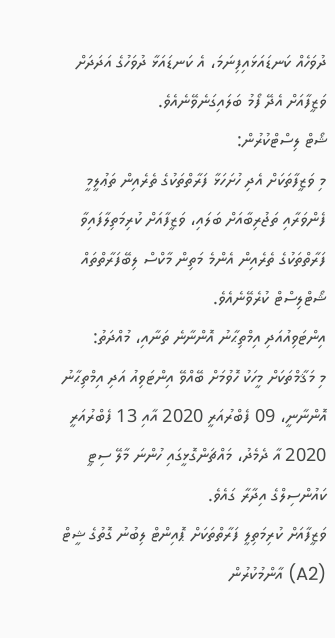ދުވަހެއް ކަނޑައަޅައިފިނަމަ، އެ ކަނޑައަޅާ ދުވަހުގެ އަދަދަށް ވަޒީފާއަށް އެދޭ ފޯމު ބަލައިގަނެވޭނެއެވެ.
ޝޯޓް ލިސްޓްކުރުން:
މި ވަޒީފާތަކަށް އެދި ހުށަހަޅާ ފަރާތްތަކުގެ ތެރެއިން ތަޢުލީމީ ފެންވަރާއި ތަޖުރިބާއަށް ބަލައި، ވަޒީފާއަށް ކުރިމަތިލާފައިވާ ފަރާތްތަކުގެ ތެރެއިން އެންމެ މަތިން މާކްސް ލިބޭފަރާތްތައް ޝޯޓްލިސްޓް ކުރެވޭނެއެވެ.
އިންޓަވިއުއަދި އިމްތިޙާނު އޮންނާނެ ތަނާއި، މުއްދަތު:
މި މަޤާމްތަކަށް މީހަކު ހޮވުމަށް ބޭއްވޭ އިންޓަވިއު އަދި އިމްތިޙާނު އޮންނާނީ، 09 ފެބްރުއަރީ 2020 އާއި 13 ފެބްރުއަރީ 2020 އާ ދެމެދު، މައްޗަންގޮޅީގައި ހުންނަ މާލޭ ސިޓީ ކައުންސިލްގެ އިދާރާ ގައެވެ.
ވަޒީފާއަށް ކުރިމަތިލީ ފަރާތްތަކަށް ޕޮއިންޓް ލިބުނު ގޮތުގެ ޝީޓް (A2) އާންމުކުރުން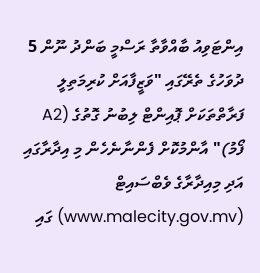އިންޓަވިއު ބާއްވާތާ ރަސްމީ ބަންދު ނޫން 5 ދުވަހުގެ ތެރޭގައި "ވަޒީފާއަށް ކުރިމަތިލީ ފަރާތްތަކަށް ޕޮއިންޓް ލިބުނު ގޮތުގެ (A2 ފޯމު)" އާންމުކޮށް ފެންނާނެހެން މި އިދާރާގައި އަދި މިއިދާރާގެ ވެބްސައިޓް (www.malecity.gov.mv) ގައި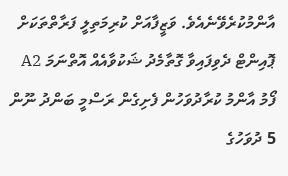އާންމުކުރެވޭނެއެވެ. ވަޒީފާއަށް ކުރިމަތިލީ ފަރާތްތަކަށް ޕޮއިންޓް ދެވިފައިވާ ގޮތާމެދު ޝަކުވާއެއް އޮތްނަމަ A2 ފޯމު އާންމު ކުރާދުވަހުން ފެށިގެން ރަސްމީ ބަންދު ނޫން 5 ދުވަހުގެ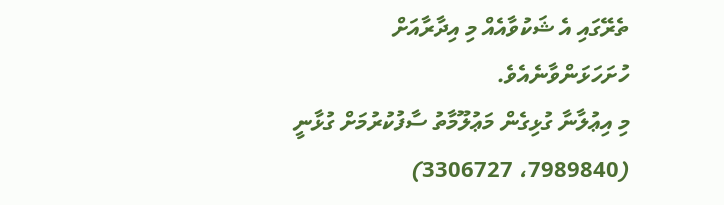ތެރޭގައި އެ ޝަކުވާއެއް މި އިދާރާއަށް ހުށަހަޅަންވާނެއެވެ.
މި އިޢުލާނާ ގުޅިގެން މަޢުލޫމާތު ސާފުކުރުމަށް ގުޅާނީ (7989840، 3306727)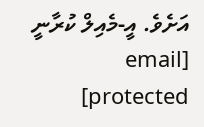އަށެވެ. އީ-މެއިލް ކުރާނީ [email protected]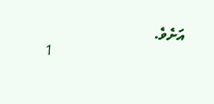އަށެވެ.
                                    1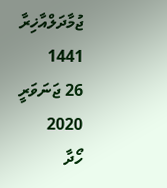ޖުމާދަލްއާޚިރާ 1441
26 ޖަނަވަރީ 2020
ހޯދާ